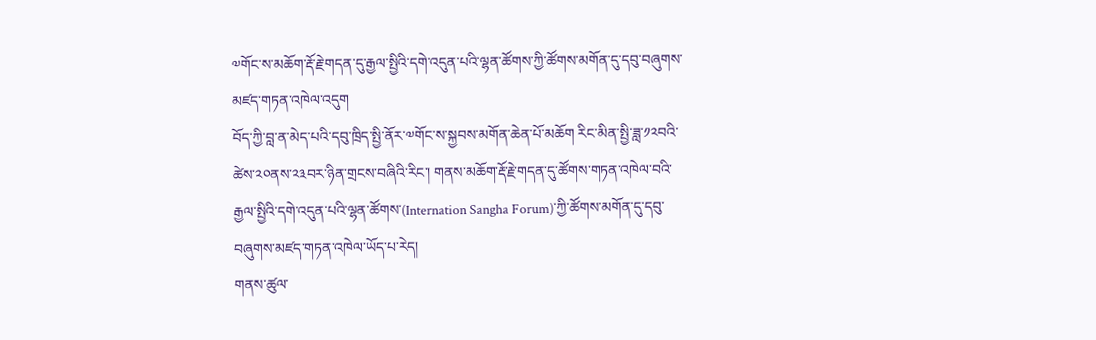༧གོང་ས་མཆོག་རྡོ་རྗེ་གདན་དུ་རྒྱལ་སྤྱིའི་དགེ་འདུན་པའི་ལྷན་ཚོགས་ཀྱི་ཚོགས་མགོན་དུ་དབུ་བཞུགས་མཛད་གཏན་འཁེལ་འདུག
བོད་ཀྱི་བླ་ན་མེད་པའི་དབུ་ཁྲིད་སྤྱི་ནོར་༧གོང་ས་སྐྱབས་མགོན་ཆེན་པོ་མཆོག རིང་མིན་སྤྱི་ཟླ་༡༢བའི་ཚེས་༢༠ནས་༢༣བར་ཉིན་གྲངས་བཞིའི་རིང་། གནས་མཆོག་རྡོ་རྗེ་གདན་དུ་ཚོགས་གཏན་འཁེལ་བའི་རྒྱལ་སྤྱིའི་དགེ་འདུན་པའི་ལྷན་ཚོགས་(Internation Sangha Forum)་ཀྱི་ཚོགས་མགོན་དུ་དབུ་བཞུགས་མཛད་གཏན་འཁེལ་ཡོད་པ་རེད།
གནས་ཚུལ་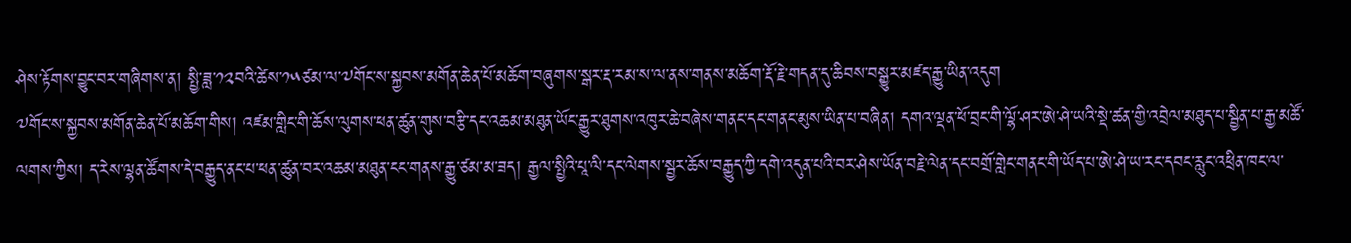ཤེས་རྟོགས་བྱུང་བར་གཞིགས་ན། སྤྱི་ཟླ་༡༢བའི་ཚེས་༡༥ཙམ་ལ་༧གོང་ས་སྐྱབས་མགོན་ཆེན་པོ་མཆོག་བཞུགས་སྒར་རྡ་རམ་ས་ལ་ནས་གནས་མཆོག་རྡོ་རྗེ་གདན་དུ་ཆིབས་བསྒྱུར་མཛད་རྒྱུ་ཡིན་འདུག
༧གོང་ས་སྐྱབས་མགོན་ཆེན་པོ་མཆོག་གིས། འཛམ་གླིང་གི་ཆོས་ལུགས་ཕན་ཚུན་གུས་བརྩི་དང་འཆམ་མཐུན་ཡོང་རྒྱུར་ཐུགས་འཁུར་ཆེ་བཞེས་གནང་དང་གནང་མུས་ཡིན་པ་བཞིན། དགའ་ལྡན་ཕོ་བྲང་གི་ལྷོ་ཤར་ཨེ་ཤེ་ཡའི་སྡེ་ཚན་གྱི་འབྲེལ་མཐུད་པ་སྦྱིན་པ་རྒྱ་མཚོ་ལགས་ཀྱིས། ད་རེས་ལྷན་ཚོགས་དེ་བརྒྱུད་ནང་པ་ཕན་ཚུན་བར་འཆམ་མཐུན་ངང་གནས་རྒྱུ་ཙམ་མ་ཟད། རྒྱལ་སྤྱིའི་པཱ་ལི་དང་ལེགས་སྦྱར་ཆོས་བརྒྱུད་ཀྱི་དགེ་འདུན་པའི་བར་ཤེས་ཡོན་བརྗེ་ལེན་དང་བགྲོ་གླེང་གནང་གི་ཡོད་པ་ཨེ་ཤེ་ཡ་རང་དབང་རླུང་འཕྲིན་ཁང་ལ་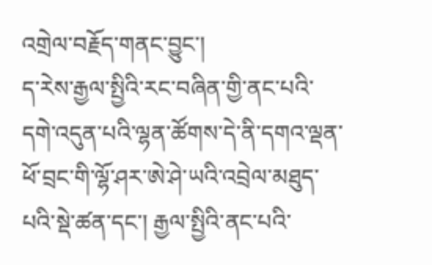འགྲེལ་བརྗོད་གནང་བྱུང་།
ད་རེས་རྒྱལ་སྤྱིའི་རང་བཞིན་གྱི་ནང་པའི་དགེ་འདུན་པའི་ལྷན་ཚོགས་དེ་ནི་དགའ་ལྡན་ཕོ་བྲང་གི་ལྷོ་ཤར་ཨེ་ཤེ་ཡའི་འབྲེལ་མཐུད་པའི་སྡེ་ཚན་དང་། རྒྱལ་སྤྱིའི་ནང་པའི་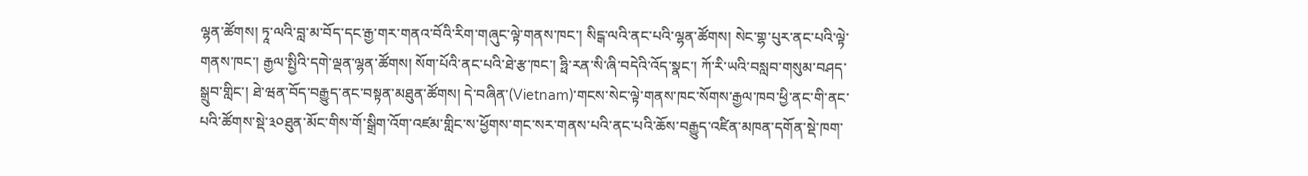ལྷན་ཚོགས། ཏཱ་ལའི་བླ་མ་བོད་དང་རྒྱ་གར་གནའ་བོའི་རིག་གཞུང་ལྟེ་གནས་ཁང་། སིངྒ་ལའི་ནང་པའི་ལྷན་ཚོགས། སེང་གྷ་པུར་ནང་པའི་ལྟེ་གནས་ཁང་། རྒྱལ་སྤྱིའི་དགེ་ལྡན་ལྷན་ཚོགས། སོག་པོའི་ནང་པའི་ཐེ་རྩ་ཁང་། ཧྥི་རན་སི་ཞི་བདེའི་འོད་སྣང་། ཀོ་རི་ཡའི་བསླབ་གསུམ་བཤད་སྒྲུབ་གླིང་། ཐེ་ཝན་བོད་བརྒྱུད་ནང་བསྟན་མཐུན་ཚོགས། དེ་བཞིན་(Vietnam)་གངས་སེང་ལྟེ་གནས་ཁང་སོགས་རྒྱལ་ཁབ་ཕྱི་ནང་གི་ནང་པའི་ཚོགས་སྡེ་༣༠ཐུན་མོང་གིས་གོ་སྒྲིག་འོག་འཛམ་གླིང་ས་ཕྱོགས་གང་སར་གནས་པའི་ནང་པའི་ཆོས་བརྒྱུད་འཛིན་མཁན་དགོན་སྡེ་ཁག་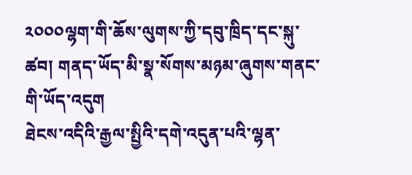༢༠༠༠ལྷག་གི་ཆོས་ལུགས་ཀྱི་དབུ་ཁྲིད་དང་སྐུ་ཚབ། གནད་ཡོད་མི་སྣ་སོགས་མཉམ་ཞུགས་གནང་གི་ཡོད་འདུག
ཐེངས་འདིའི་རྒྱལ་སྤྱིའི་དགེ་འདུན་པའི་ལྷན་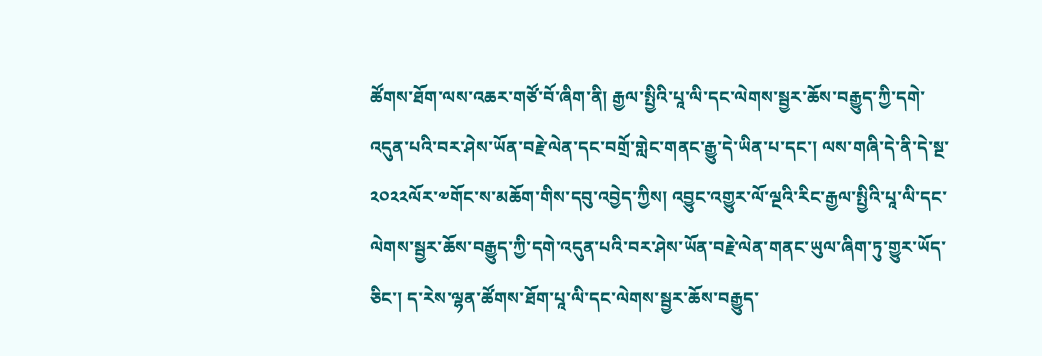ཚོགས་ཐོག་ལས་འཆར་གཙོ་བོ་ཞིག་ནི། རྒྱལ་སྤྱིའི་པཱ་ལི་དང་ལེགས་སྦྱར་ཆོས་བརྒྱུད་ཀྱི་དགེ་འདུན་པའི་བར་ཤེས་ཡོན་བརྗེ་ལེན་དང་བགྲོ་གླེང་གནང་རྒྱུ་དེ་ཡིན་པ་དང་། ལས་གཞི་དེ་ནི་དེ་སྔ་༢༠༢༢ལོར་༧གོང་ས་མཆོག་གིས་དབུ་འབྱེད་ཀྱིས། འབྱུང་འགྱུར་ལོ་ལྔའི་རིང་རྒྱལ་སྤྱིའི་པཱ་ལི་དང་ལེགས་སྦྱར་ཆོས་བརྒྱུད་ཀྱི་དགེ་འདུན་པའི་བར་ཤེས་ཡོན་བརྗེ་ལེན་གནང་ཡུལ་ཞིག་ཏུ་གྱུར་ཡོད་ཅིང་། ད་རེས་ལྷན་ཚོགས་ཐོག་པཱ་ལི་དང་ལེགས་སྦྱར་ཆོས་བརྒྱུད་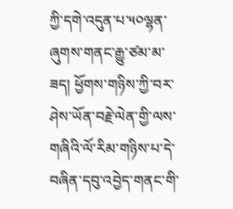ཀྱི་དགེ་འདུན་པ་༥༠ལྷན་ཞུགས་གནང་རྒྱུ་ཙམ་མ་ཟད། ཕྱོགས་གཉིས་ཀྱི་བར་ཤེས་ཡོན་བརྗེ་ལེན་གྱི་ལས་གཞིའི་ལོ་རིམ་གཉིས་པ་དེ་བཞིན་དབུ་འབྱེད་གནང་གི་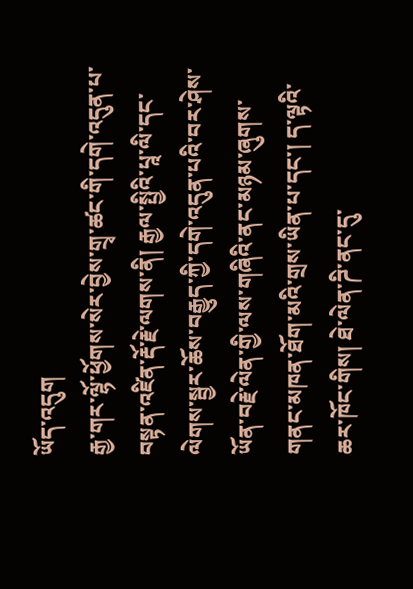ཡོད་འདུག
རྒྱ་གར་ལྷོ་ཕྱོགས་སེར་བྱེས་གྲྭ་ཚང་གི་དགེ་འདུན་པ་བསྟན་འཛིན་རྡོ་རྗེ་ལགས་ནི། རྒྱལ་སྤྱིའི་པཱ་ལི་དང་ལེགས་སྦྱར་ཆོས་བརྒྱུད་ཀྱི་དགེ་འདུན་པའི་བར་ཤེས་ཡོན་བརྗེ་ལེན་གྱི་ལས་གཞིའི་ནང་མཉམ་ཞུགས་གནང་མཁན་ཐོག་མའི་གྲས་ཡིན་པ་དང་། ད་ལྟའི་ཆར་ཁོང་གིས། ཐེ་ལེན་ཌི་ནང་དུ་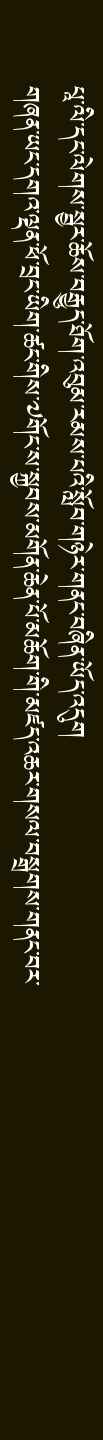པཱ་ལི་དང་ལེགས་སྦྱར་ཆོས་བརྒྱུད་ཐོག་འབུམ་རམས་པའི་སློབ་གཉེར་གནང་བཞིན་ཡོད་འདུག
གཞན་ཡང་དགའ་ལྡན་ཕོ་བྲང་ཡིག་ཚང་གིས་༧གོང་ས་སྐྱབས་མགོན་ཆེན་པོ་མཆོག་གི་མཛད་འཆར་གསལ་བསྒྲགས་གནང་བར་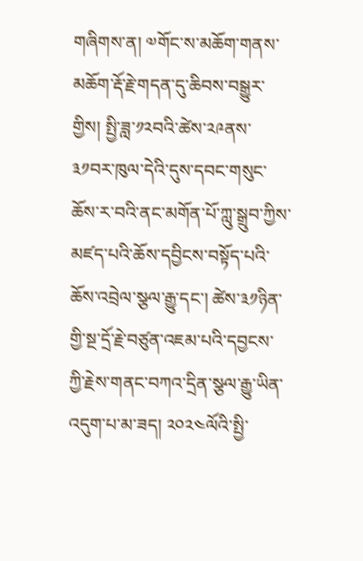གཞིགས་ན། ༧གོང་ས་མཆོག་གནས་མཆོག་རྡོ་རྗེ་གདན་དུ་ཆིབས་བསྒྱུར་གྱིས། སྤྱི་ཟླ་༡༢བའི་ཚེས་༢༩ནས་༣༡བར་ཁུལ་དེའི་དུས་དབང་གསུང་ཆོས་ར་བའི་ནང་མགོན་པོ་ཀླུ་སྒྲུབ་ཀྱིས་མཛད་པའི་ཆོས་དབྱིངས་བསྟོད་པའི་ཆོས་འབྲེལ་སྩལ་རྒྱུ་དང་། ཚེས་༣༡ཉིན་གྱི་སྔ་དྲོ་རྗེ་བཙུན་འཇམ་པའི་དབྱངས་ཀྱི་རྗེས་གནང་བཀའ་དྲིན་སྩལ་རྒྱུ་ཡིན་འདུག་པ་མ་ཟད། ༢༠༢༤ལོའི་སྤྱི་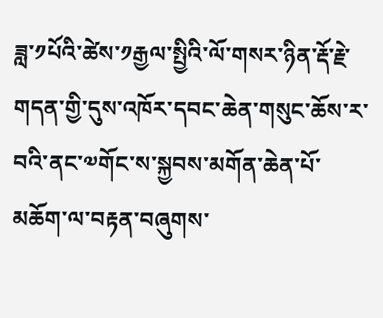ཟླ་༡པོའི་ཚེས་༡རྒྱལ་སྤྱིའི་ལོ་གསར་ཉིན་རྡོ་རྗེ་གདན་གྱི་དུས་འཁོར་དབང་ཆེན་གསུང་ཆོས་ར་བའི་ནང་༧གོང་ས་སྐྱབས་མགོན་ཆེན་པོ་མཆོག་ལ་བརྟན་བཞུགས་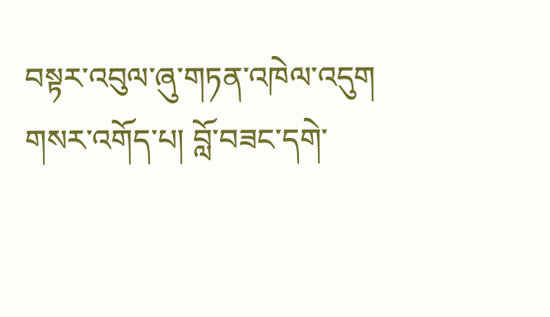བསྟར་འབུལ་ཞུ་གཏན་འཁེལ་འདུག
གསར་འགོད་པ། བློ་བཟང་དགེ་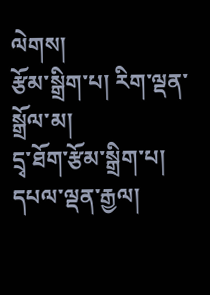ལེགས།
རྩོམ་སྒྲིག་པ། རིག་ལྡན་སྒྲོལ་མ།
དྲྭ་ཐོག་རྩོམ་སྒྲིག་པ། དཔལ་ལྡན་རྒྱལ།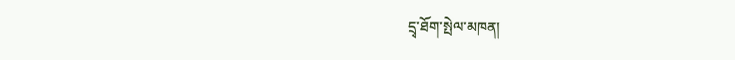དྲྭ་ཐོག་སྤེལ་མཁན།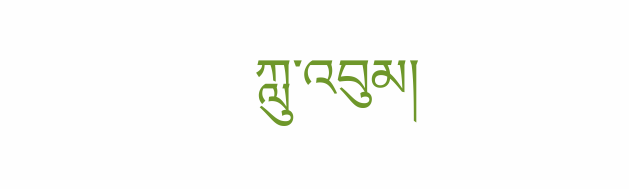ཀླུ་འབུམ།